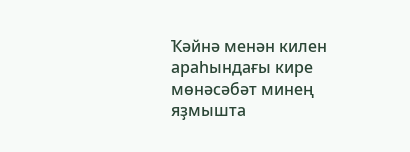Ҡәйнә менән килен араһындағы кире мөнәсәбәт минең яҙмышта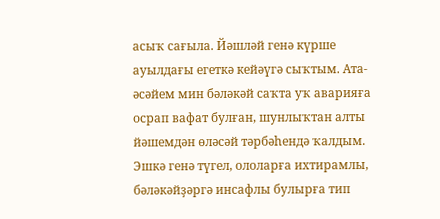асыҡ сағыла. Йәшләй генә күрше ауылдағы егеткә кейәүгә сыҡтым. Ата-әсәйем мин бәләкәй саҡта уҡ аварияға осрап вафат булған, шунлыҡтан алты йәшемдән өләсәй тәрбәһендә ҡалдым. Эшкә генә түгел, ололарға ихтирамлы, бәләкәйҙәргә инсафлы булырға тип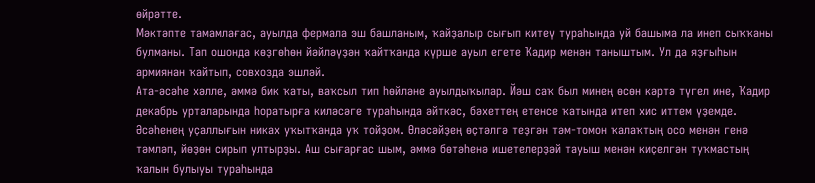өйрәтте.
Мәктәпте тамамлағас, ауылда фермала эш башланым, ҡайҙалыр сығып китеү тураһында уй башыма ла инеп сыҡҡаны булманы. Тап ошонда көҙгөһөн йәйләүҙән ҡайтҡанда күрше ауыл егете Ҡадир менән таныштым. Ул да яҙғыһын армиянан ҡайтып, совхозда эшләй.
Ата-әсәһе хәлле, әммә бик ҡаты, ваҡсыл тип һөйләне ауылдыҡылар. Йәш саҡ был минең өсөн кәртә түгел ине, Ҡадир декабрь урталарында һоратырға киләсәге тураһында әйткәс, бәхеттең етенсе ҡатында итеп хис иттем үҙемде. Әсәһенең уҫаллығын никах уҡытҡанда уҡ тойҙом. Өләсәйҙең өҫтәлгә теҙгән тәм-томон ҡалаҡтың осо менән генә тәмләп, йөҙөн сирып ултырҙы. Аш сығарғас шым, әммә бөтәһенә ишетелерҙәй тауыш менән киҫелгән туҡмастың ҡалын булыуы тураһында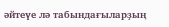әйтеүе лә табындағыларҙың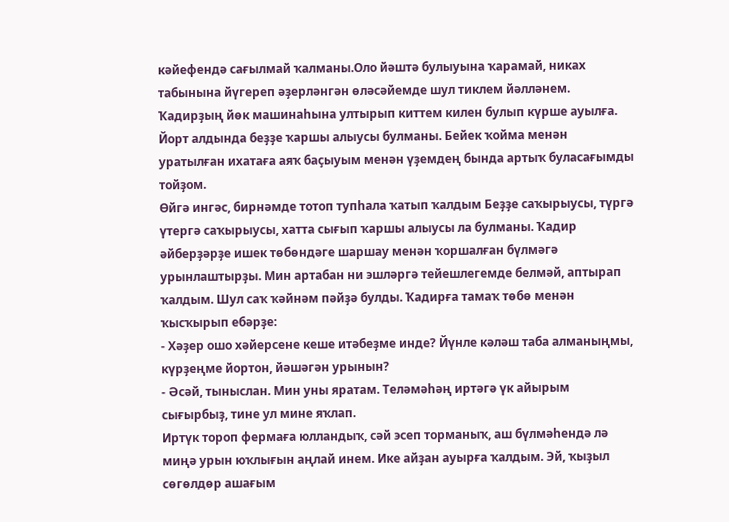кәйефендә сағылмай ҡалманы.Оло йәштә булыуына ҡарамай, никах табынына йүгереп әҙерләнгән өләсәйемде шул тиклем йәлләнем. Ҡадирҙың йөк машинаһына ултырып киттем килен булып күрше ауылға. Йорт алдында беҙҙе ҡаршы алыусы булманы. Бейек ҡойма менән уратылған ихатаға аяҡ баҫыуым менән үҙемдең бында артыҡ буласағымды тойҙом.
Өйгә ингәс, бирнәмде тотоп тупһала ҡатып ҡалдым Беҙҙе саҡырыусы, түргә үтергә саҡырыусы, хатта сығып ҡаршы алыусы ла булманы. Ҡадир әйберҙәрҙе ишек төбөндәге шаршау менән ҡоршалған бүлмәгә урынлаштырҙы. Мин артабан ни эшләргә тейешлегемде белмәй, аптырап ҡалдым. Шул саҡ ҡәйнәм пәйҙә булды. Ҡадирға тамаҡ төбө менән ҡысҡырып ебәрҙе:
- Хәҙер ошо хәйерсене кеше итәбеҙме инде? Йүнле кәләш таба алманыңмы, күрҙеңме йортон, йәшәгән урынын?
- Әсәй, тыныслан. Мин уны яратам. Теләмәһәң иртәгә үк айырым сығырбыҙ, тине ул мине яҡлап.
Иртүк тороп фермаға юлландыҡ, сәй эсеп торманыҡ, аш бүлмәһендә лә миңә урын юҡлығын аңлай инем. Ике айҙан ауырға ҡалдым. Эй, ҡыҙыл сөгөлдөр ашағым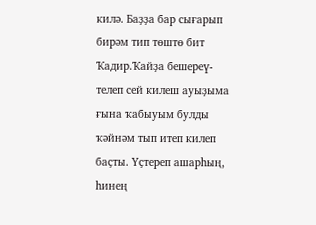килә. Баҙҙа бар сығарып бирәм тип төштө бит Ҡадир.Ҡайҙа бешереү- телеп сей килеш ауыҙыма ғына ҡабыуым булды ҡәйнәм тып итеп килеп баҫты. Үҫтереп ашарһың, һинең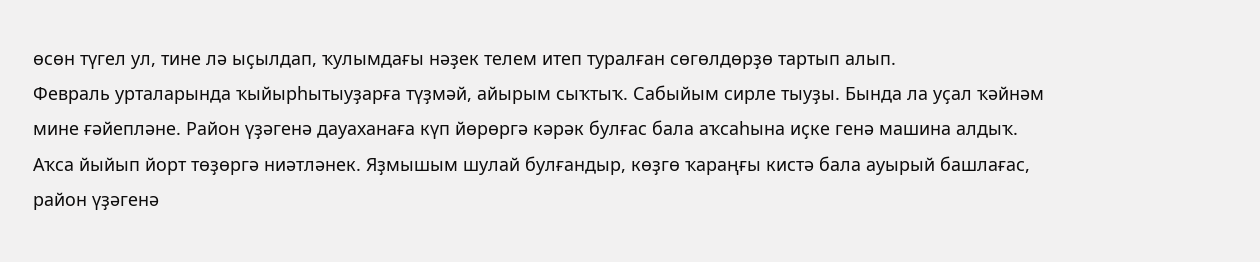өсөн түгел ул, тине лә ыҫылдап, ҡулымдағы нәҙек телем итеп туралған сөгөлдөрҙө тартып алып.
Февраль урталарында ҡыйырһытыуҙарға түҙмәй, айырым сыҡтыҡ. Сабыйым сирле тыуҙы. Бында ла уҫал ҡәйнәм мине ғәйепләне. Район үҙәгенә дауаханаға күп йөрөргә кәрәк булғас бала аҡсаһына иҫке генә машина алдыҡ. Аҡса йыйып йорт төҙөргә ниәтләнек. Яҙмышым шулай булғандыр, көҙгө ҡараңғы кистә бала ауырый башлағас, район үҙәгенә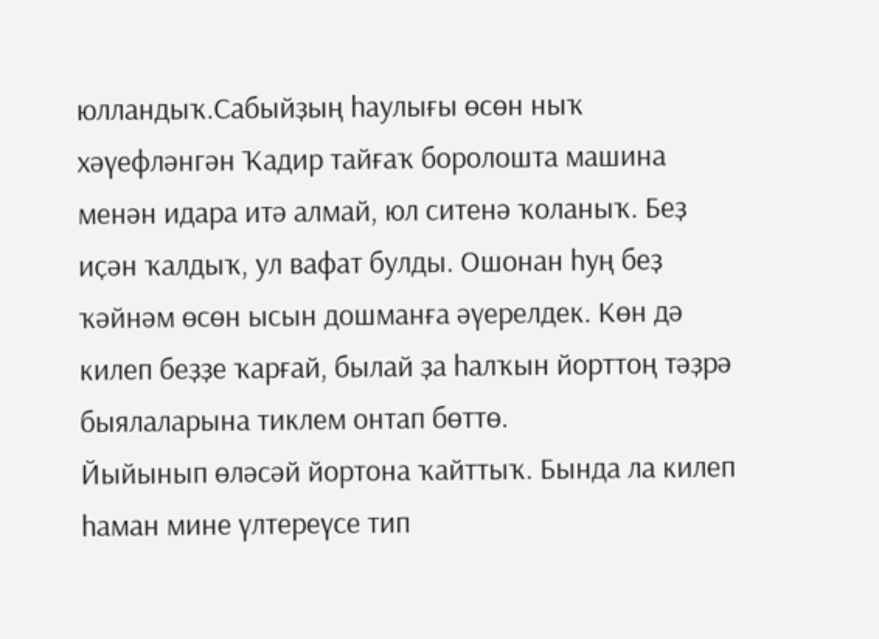юлландыҡ.Сабыйҙың һаулығы өсөн ныҡ хәүефләнгән Ҡадир тайғаҡ боролошта машина менән идара итә алмай, юл ситенә ҡоланыҡ. Беҙ иҫән ҡалдыҡ, ул вафат булды. Ошонан һуң беҙ ҡәйнәм өсөн ысын дошманға әүерелдек. Көн дә килеп беҙҙе ҡарғай, былай ҙа һалҡын йорттоң тәҙрә быялаларына тиклем онтап бөттө.
Йыйынып өләсәй йортона ҡайттыҡ. Бында ла килеп һаман мине үлтереүсе тип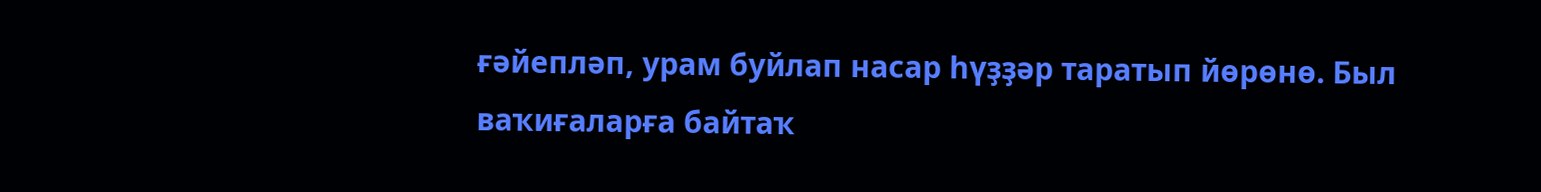ғәйепләп, урам буйлап насар һүҙҙәр таратып йөрөнө. Был ваҡиғаларға байтаҡ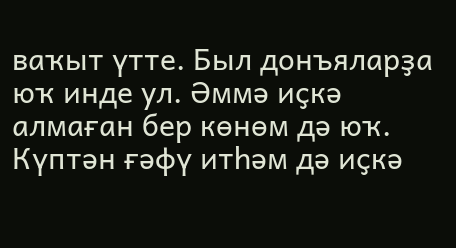ваҡыт үтте. Был донъяларҙа юҡ инде ул. Әммә иҫкә алмаған бер көнөм дә юҡ. Күптән ғәфү итһәм дә иҫкә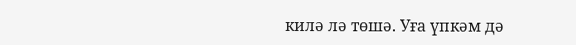килә лә төшә. Уға үпкәм дә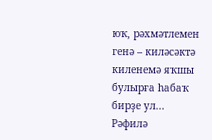юҡ, рәхмәтлемен генә – киләсәктә киленемә яҡшы булырға һабаҡ бирҙе ул...
Рәфилә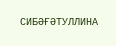СИБӘҒӘТУЛЛИНА